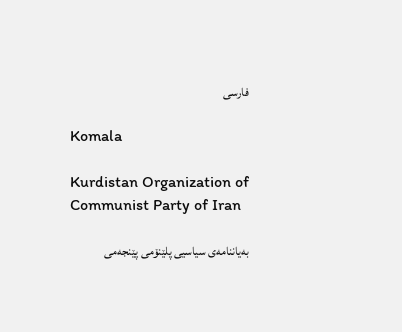فارسی

Komala

Kurdistan Organization of Communist Party of Iran

بەیاننامەی سیاسیی پلێنۆمی پێنجەمی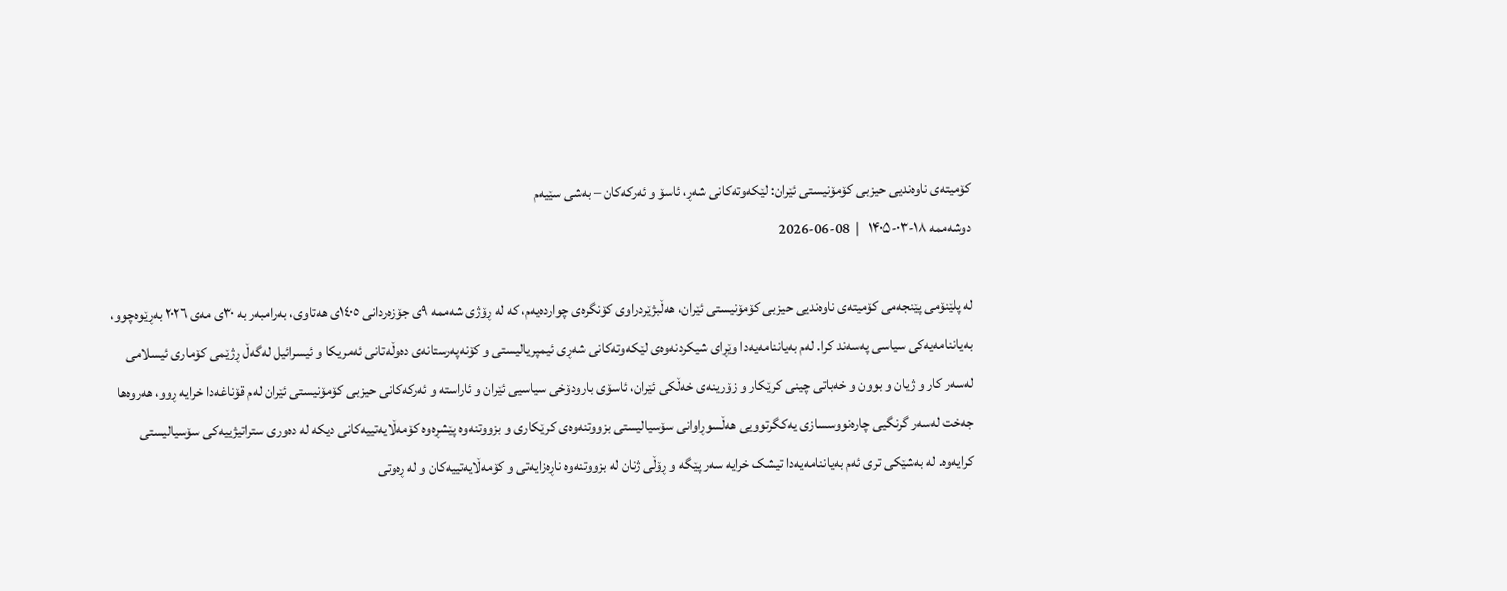کۆمیتەی ناوەندیی حیزبی کۆمۆنیستی ئێران: لێکەوتەکانی شەڕ، ئاسۆ و ئەرکەکان – بەشی سێیەم
دوشەممە ۱۸-۰۳-۱۴۰۵   |  08-06-2026

لە پلێنۆمی پێنجەمی کۆمیتەی ناوەندیی حیزبی کۆمۆنیستی ئێران، هەڵبژێردراوی کۆنگرەی چواردەیەم، کە لە ڕۆژی شەممە ٩ی جۆزەردانی ١٤٠٥ی هەتاوی، بەرامبەر بە ٣٠ی مەی ٢٠٢٦ بەڕێوەچوو، بەیاننامەیەکی سیاسی پەسەند کرا. لەم بەیاننامەیەدا وێڕای شیکردنەوەی لێکەوتەکانی شەڕی ئیمپریالیستی و کۆنەپەرستانەی دەوڵەتانی ئەمریکا و ئیسرائیل لەگەڵ ڕژێمی کۆماری ئیسلامی لەسەر کار و ژیان و بوون و خەباتی چینی کرێکار و زۆرینەی خەڵکی ئێران، ئاسۆی بارودۆخی سیاسیی ئێران و ئاراستە و ئەرکەکانی حیزبی کۆمۆنیستی ئێران لەم قۆناغەدا خرایە ڕوو، هەروەها جەخت لەسەر گرنگیی چارەنووسسازی یەکگرتوویی هەڵسوڕاوانی سۆسیالیستی بزووتنەوەی کرێکاری و بزووتنەوە پێشڕەوە کۆمەڵایەتییەکانی دیکە لە دەوری ستراتیژییەکی سۆسیالیستی کرایەوە. لە بەشێکی تری ئەم بەیاننامەیەدا تیشک خرایە سەر پێگە و ڕۆڵی ژنان لە بزووتنەوە ناڕەزایەتی و کۆمەڵایەتییەکان و لە ڕەوتی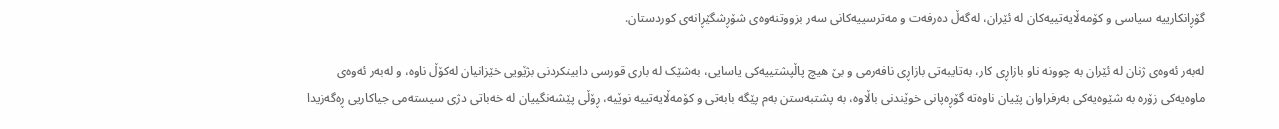گۆڕانکارییە سیاسی و کۆمەڵایەتییەکان لە ئێران، لەگەڵ دەرفەت و مەترسییەکانی سەر بزووتنەوەی شۆڕشگێڕانەی کوردستان.

لەبەر ئەوەی ژنان لە ئێران بە چوونە ناو بازاڕی کار، بەتایبەتی بازاڕی نافەرمی و بێ هیچ پاڵپشتییەکی یاسایی، بەشێک لە باری قورسی دابینکردنی بژێویی خێزانیان لەکۆڵ ناوە، و لەبەر ئەوەی ماوەیەکی زۆرە بە شێوەیەکی بەرفراوان پێیان ناوەتە گۆڕەپانی خوێندنی باڵاوە، بە پشتبەستن بەم پێگە بابەتی و کۆمەڵایەتییە نوێیە، ڕۆڵی پێشەنگییان لە خەباتی دژی سیستەمی جیاکاریی ڕەگەزیدا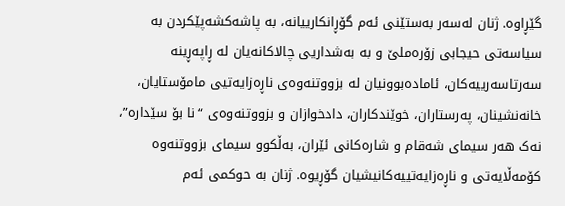گێڕاوە. ژنان لەسەر بەستێنی ئەم گۆڕانکارییانە، بە پاشەکشەپێکردن بە سیاسەتی حیجابی زۆرەملێ و بە بەشداریی چالاکانەیان لە ڕاپەڕینە سەرتاسەرییەکان، ئامادەبوونیان لە بزووتنەوەی ناڕەزایەتیی مامۆستایان، خانەنشینان، پەرستاران، خوێندکاران، دادخوازان و بزووتنەوەی “نا بۆ سێدارە”، نەک هەر سیمای شەقام و شارەکانی ئێران، بەڵکوو سیمای بزووتنەوە کۆمەڵایەتی و ناڕەزایەتییەکانیشیان گۆڕیوە. ژنان بە حوکمی ئەم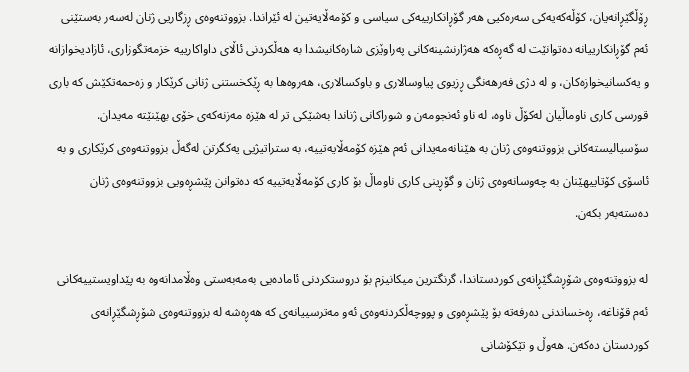ڕۆڵگێڕانەیان، کۆڵەکەیەکی سەرەکیی هەر گۆڕانکارییەکی سیاسی و کۆمەڵایەتین لە ئێراندا. بزووتنەوەی ڕزگاریی ژنان لەسەر بەستێنی ئەم گۆڕانکارییانە دەتوانێت لە گەڕەکە هەژارنشینەکانی پەراوێزی شارەکانیشدا بە هەڵکردنی ئاڵای داواکارییە خزمەتگوزاری، ئازادیخوازانە و یەکسانیخوازەکان، و لە دژی فەرهەنگی ڕزیوی پیاوسالاری و باوکسالاری، هەروەها بە ڕێکخستنی ژنانی کرێکار و زەحمەتکێش کە باری قورسی کاری ناوماڵیان لەکۆڵ ناوە، لە ناو ئەنجومەن و شوراكانی ژناندا بەشێکی تر لە هێزە مەزنەکەی خۆی بهێنێتە مەیدان. سۆسیالیستەکانی بزووتنەوەی ژنان بە هێنانەمەیدانی ئەم هێزە کۆمەڵایەتییە، بە ستراتیژیی یەکگرتن لەگەڵ بزووتنەوەی کرێکاری و بە ئاسۆی کۆتاییهێنان بە چەوسانەوەی ژنان و گۆڕینی کاری ناوماڵ بۆ کاری کۆمەڵایەتییە کە دەتوانن پێشڕەویی بزووتنەوەی ژنان دەستەبەر بکەن.

لە بزووتنەوەی شۆڕشگێڕانەی کوردستاندا، گرنگترین میکانیزم بۆ دروستکردنی ئامادەیی بەمەبەستی وەڵامدانەوە بە پێداویستییەکانی ئەم قۆناغە، ڕەخساندنی دەرفەتە بۆ پێشڕەوی و پووچەڵکردنەوەی ئەو مەترسییانەی کە هەڕەشە لە بزووتنەوەی شۆڕشگێڕانەی کوردستان دەکەن. هەوڵ و تێکۆشانی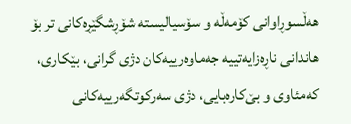هەڵسوڕاوانی کۆمەڵە و سۆسیالیستە شۆڕشگێڕەکانی تر بۆ هاندانی ناڕەزایەتییە جەماوەرییەکان دژی گرانی، بێکاری، کەمئاوی و بێ‌کارەبایی، دژی سەرکوتگەرییەکانی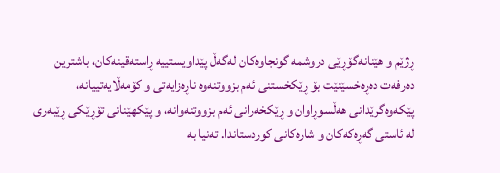ڕژێم و هێنانەگۆڕێی دروشمە گونجاوەکان لەگەڵ پێداویستییە ڕاستەقینەکان، باشترین دەرفەت دەڕەخسێنێت بۆ ڕێکخستنی ئەم بزووتنەوە ناڕەزایەتی و کۆمەڵایەتییانە، پێکەوەگرێدانی هەڵسوڕاوان و ڕێکخەرانی ئەم بزووتنەوانە، و پێکهێنانی تۆڕێکی ڕێبەری لە ئاستی گەڕەکەکان و شارەکانی کوردستاندا. تەنیا بە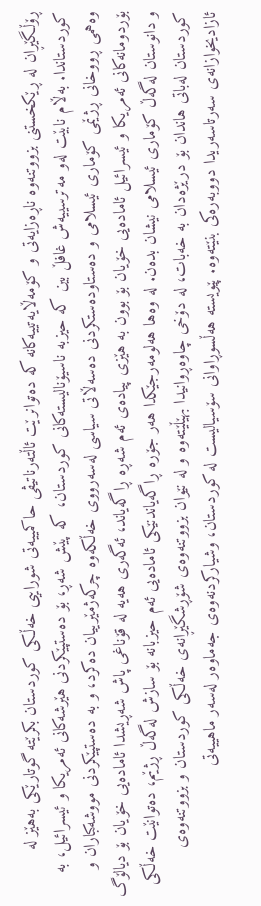ڕۆڵگێڕان لە ڕێکخستنی بزووتنەوە ناڕەزایەتی و کۆمەڵایەتییەکانە کە دەتوانرێت ئاڵتەرناتیڤی حاکمییەتی شورایيی خەڵکی کوردستان بکرێتە گوتارێکی بەهێز لە کوردستاندا. بەڵام نابێت لەو مەترسییەش غافڵ بین کە حیزبە ناسیۆنالیستەکانی کوردستان، کە پێش شەڕ، بۆ دەستپێکردنی هێرشەکانی ئەمریکا و ئیسرائیل، بە وەهمی ڕووخانی ڕژێمی کۆماری ئیسلامی و دەستاودەستکردنی دەسەڵاتی سیاسی لەسەرووی خەڵکەوە چرکەژمێرییان دەکرد، و بە دەستپێکردنی مووشەکباران و بۆردومانەکانی ئەمریکا و ئیسرائیل ئامادەیی خۆیان بۆ بوون بە هێزی پیادەی ئەم شەڕە ڕاگەیاند، ئەگەری هەیە لە قۆناغی پاش شەڕیشدا ئامادەیی خۆیان بۆ دیالۆگ و دانوستان لەگەڵ کۆماری ئیسلامی نیشان بدەن. لە وەها هەلومەرجێکدا هەر جۆرە ڕاگەیاندنێکی ئامادەیی ئەم حیزبانە بۆ سازش لەگەڵ ڕژێم، دەتوانێت خەڵکی کوردستان لەباتی هاندان بۆ درێژەدان بە خەبات، لە دۆخی چاوەڕوانیدا بهێڵێتەوە و لە نێوان بزووتنەوەی شۆڕشگێڕانەی خەڵکی کوردستان و بزووتنەوەی ئازادیخوازانەی سەرتاسەریدا دووبەرەکی بنێتەوە. پێویستە هەڵسوڕاوانی سۆسیالیست لە کوردستان، وشیارکردنەوەی جەماوەر لەسەر ماهییەتی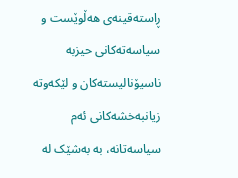ڕاستەقینەی هەڵوێست و سیاسەتەکانی حیزبە ناسیۆنالیستەکان و لێکەوتە زیانبەخشەکانی ئەم سیاسەتانە، بە بەشێک لە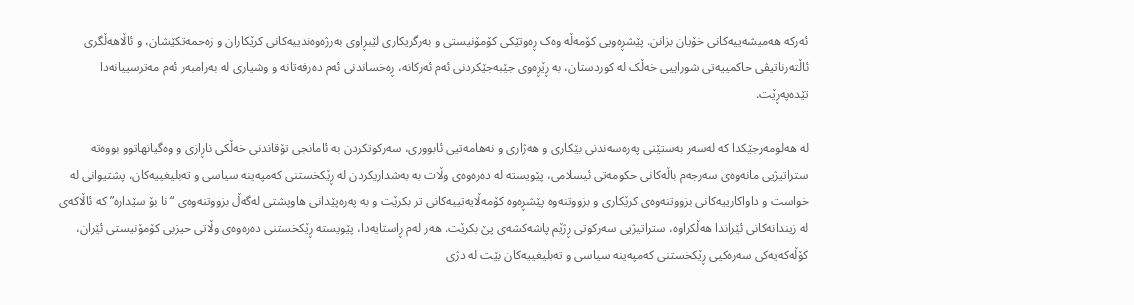ئەرکە هەمیشەییەکانی خۆیان بزانن. پێشڕەویی کۆمەڵە وەک ڕەوتێکی کۆمۆنیستی و بەرگریکاری لێبڕاوی بەرژەوەندییەکانی کرێکاران و زەحمەتکێشان، و ئاڵاهەڵگری ئاڵتەرناتیڤی حاکمییەتی شورایيی خەڵک لە کوردستان، بە ڕێڕەوی جێبەجێکردنی ئەم ئەرکانە، ڕەخساندنی ئەم دەرفەتانە و وشیاری لە بەرامبەر ئەم مەترسییانەدا تێدەپەڕێت.

لە هەلومەرجێکدا کە لەسەر بەستێنی پەرەسەندنی بێکاری و هەژاری و نەهامەتیی ئابووری، سەرکوتکردن بە ئامانجی تۆقاندنی خەڵکی ناڕازی و وەگیانهاتوو بووەتە ستراتیژیی مانەوەی سەرجەم باڵەکانی حکومەتی ئیسلامی، پێویستە لە دەرەوەی وڵات بە بەشداریکردن لە ڕێکخستنی کەمپەینە سیاسی و تەبلیغییەکان، پشتیوانی لە خواست و داواکارییەکانی بزووتنەوەی کرێکاری و بزووتنەوە پێشڕەوە کۆمەڵایەتییەکانی تر بکرێت و بە پەرەپێدانی هاوپشتی لەگەڵ بزووتنەوەی “نا بۆ سێدارە” کە ئاڵاکەی لە زیندانەکانی ئێراندا هەڵکراوە، ستراتیژیی سەرکوتی ڕژێم پاشەکشەی پێ بکرێت. هەر لەم ڕاستایەدا، پێویستە ڕێکخستنی دەرەوەی وڵاتی حیزبی کۆمۆنیستی ئێران، کۆڵەکەیەکی سەرەکیی ڕێکخستنی کەمپەینە سیاسی و تەبلیغییەکان بێت لە دژی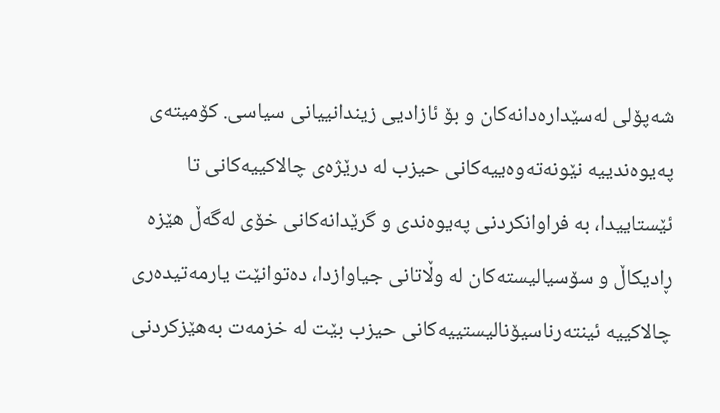شەپۆلی لەسێدارەدانەکان و بۆ ئازادیی زیندانییانی سیاسی. کۆمیتەی پەیوەندییە نێونەتەوەییەکانی حیزب لە درێژەی چالاکییەکانی تا ئێستاییدا، بە فراوانکردنی پەیوەندی و گرێدانەکانی خۆی لەگەڵ هێزە ڕادیکاڵ و سۆسیالیستەکان لە وڵاتانی جیاوازدا، دەتوانێت یارمەتیدەری چالاکییە ئینتەرناسیۆنالیستییەکانی حیزب بێت لە خزمەت بەهێزکردنی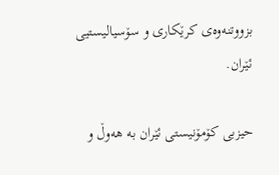بزووتنەوەی کرێکاری و سۆسیالیستیی ئێران.

حیزبی کۆمۆنیستی ئێران بە هەوڵ و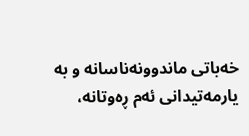خەباتی ماندوونەناسانە و بە یارمەتیدانی ئەم ڕەوتانە،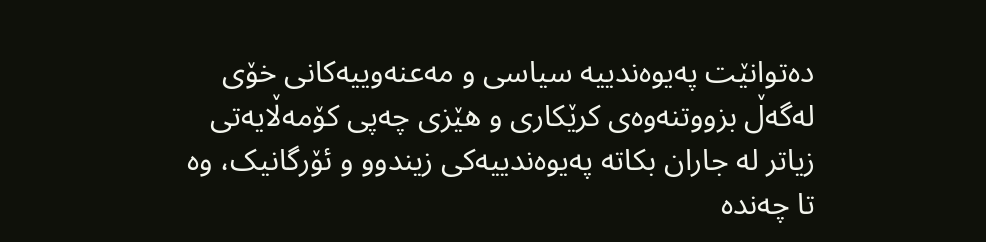دەتوانێت پەیوەندییە سیاسی و مەعنەوییەکانی خۆی لەگەڵ بزووتنەوەی کرێکاری و هێزی چەپی کۆمەڵایەتی زیاتر لە جاران بکاتە پەیوەندییەکی زیندوو و ئۆرگانیک، وە تا چەندە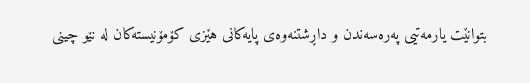بتوانێت یارمەتیی پەرەسەندن و داڕشتنەوەی پایەکانی هێزی کۆمۆنیستەکان لە نێو چینی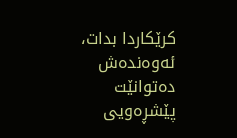کرێکاردا بدات، ئەوەندەش دەتوانێت پێشڕەویی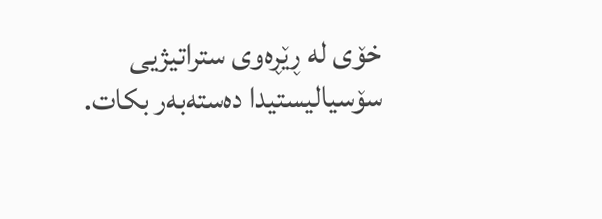خۆی لە ڕێڕەوی ستراتیژیی سۆسیالیستیدا دەستەبەر بکات.